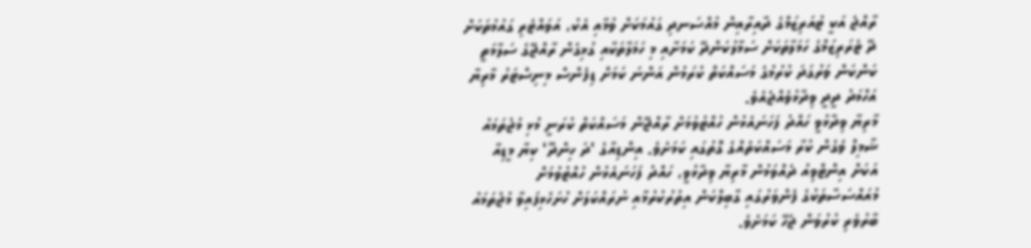ރާއްޖެ އަކީ ޓުއަރިޒަމްގެ ދާއިރާއިން މުއްސަނދި ގައުމަކަށް ވުމާއި އެކު، އަވައްޓެރި ގައުމުތަކަށް ދޭ ޓެރަރިޒަމްގެ ހަމަލާތަކަށް ސަމާލުކަންދޭ ކަމަށާއި މި ހަމަލާތަކާއި ގުޅިގެން ރާއްޖޭގެ ސަލާމަތީ ކަންކަން ވަރުގަދަ ކުރުމުގެ މަސައްކަތް ކުރަމުން އަންނަ ކަމަށް ޑިފެންސް މިނިސްޓަރު މާރިޔާ އަހްމަދު ދީދީ ވިދާޅުވެއްޖެއެވެ.
މާރިޔާ ވިދާޅުވީ ހައްދު ފަހަނައެޅުން ހުއްޓުވުމަށް ރާއްޖޭން މަސައްކަތް ކުރަނީ މުޅި މުޖުތަމައު ޝާމިލް ވެގެން ކުރާ މަސައްކަތެއްގެ ގޮތުގައި ކަމަށެވެ. އިންޑިއާގެ 'ދަ ހިންދޫ' ކިޔާ މީޑިއާ އަކަށް އިންޓްވިއު ދެއްވަމުން މާރިޔާ ވިދާޅުވީ، ހައްދު ފަހަނައެޅުން ހުއްޓުވުމަށް މުއައްސަސާތަކުގެ ފެންވަރުގައި ގާބިލްކަން އިތުރުކުރުމާއި ނުރައްކަލަށް ހުށަހެޅިފައިވާ މުޖުތަމައު ބާރުވެރި ކުރުވަން ޖެހޭ ކަމަށެވެ.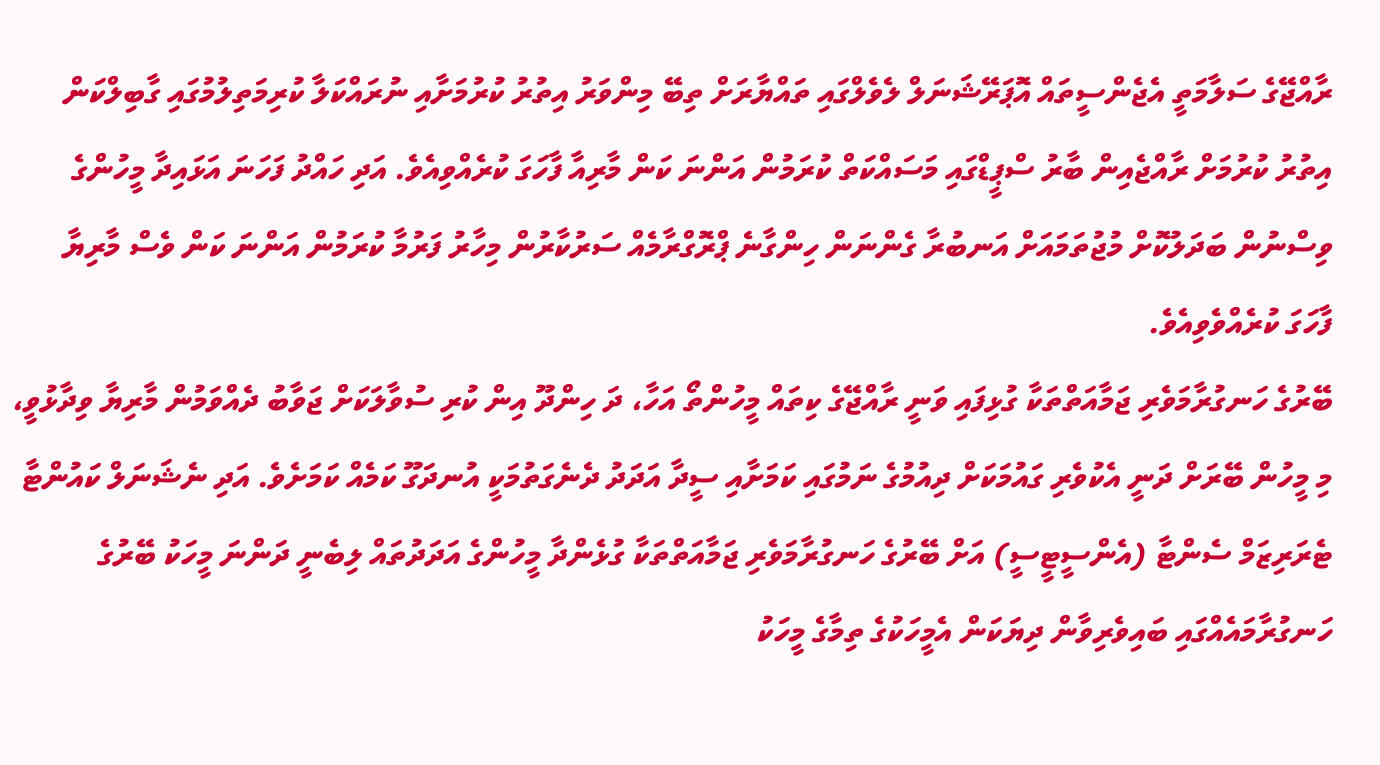ރާއްޖޭގެ ސަލާމަތީ އެޖެންސީތައް އޮޕަރޭޝަނަލް ލެވެލްގައި ތައްޔާރަށް ތިބޭ މިންވަރު އިތުރު ކުރުމަށާއި ނުރައްކަލާ ކުރިމަތިލުމުގައި ގާބިލްކަން އިތުރު ކުރުމަށް ރާއްޖެއިން ބާރު ސްޕީޑްގައި މަސައްކަތް ކުރަމުން އަންނަ ކަން މާރިއާ ފާހަގަ ކުރެއްވިއެވެ. އަދި ހައްދު ފަހަނަ އަޅައިދާ މީހުންގެ ވިސްނުން ބަދަލުކޮށް މުޖުތަމައަށް އަނބުރާ ގެންނަން ހިންގާނެ ޕްރޮގްރާމެއް ސަރުކާރުން މިހާރު ފަރުމާ ކުރަމުން އަންނަ ކަން ވެސް މާރިޔާ ފާހަގަ ކުރެއްވެވިއެވެ.
ބޭރުގެ ހަނގުރާމަވެރި ޖަމާއަތްތަކާ ގުޅިފައި ވަނީ ރާއްޖޭގެ ކިތައް މީހުންތޯ އަހާ، ދަ ހިންދޫ އިން ކުރި ސުވާލަކަށް ޖަވާބު ދެއްވަމުން މާރިޔާ ވިދާޅުވީ، މި މީހުން ބޭރަށް ދަނީ އެކުވެރި ގައުމަކަށް ދިއުމުގެ ނަމުގައި ކަމަށާއި ސީދާ އަދަދު ދެނެގަތުމަކީ އުނދަގޫ ކަމެއް ކަމަށެވެ. އަދި ނެޝަނަލް ކައުންޓާ ޓެރަރިޒަމް ސެންޓާ (އެންސީޓީސީ) އަށް ބޭރުގެ ހަނގުރާމަވެރި ޖަމާއަތްތަކާ ގުޅެންދާ މީހުންގެ އަދަދުތައް ލިބެނީ ދަންނަ މީހަކު ބޭރުގެ ހަނގުރާމައެއްގައި ބައިވެރިވާން ދިޔަކަން އެމީހަކުގެ ތިމާގެ މީހަކު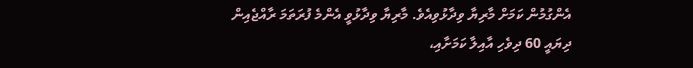އެންގުމުން ކަމަށް މާރިޔާ ވިދާޅުވިއެވެ. މާރިޔާ ވިދާޅުވީ އެންމެ ފުރަތަމަ ރާއްޖެއިން ދިޔައީ 60 ދިވެހި އާއިލާ ކަމަށާއި،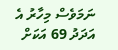ނަމަވެސް މިހާރު އެ އަދަދު 69 އަކަށް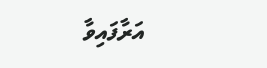އަރާފައިވާ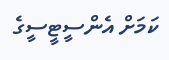ކަމަށް އެންސީޓީސީގެ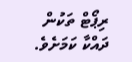ރިޕޯޓް ތަކުން ދައްކާ ކަމަށެވެ.